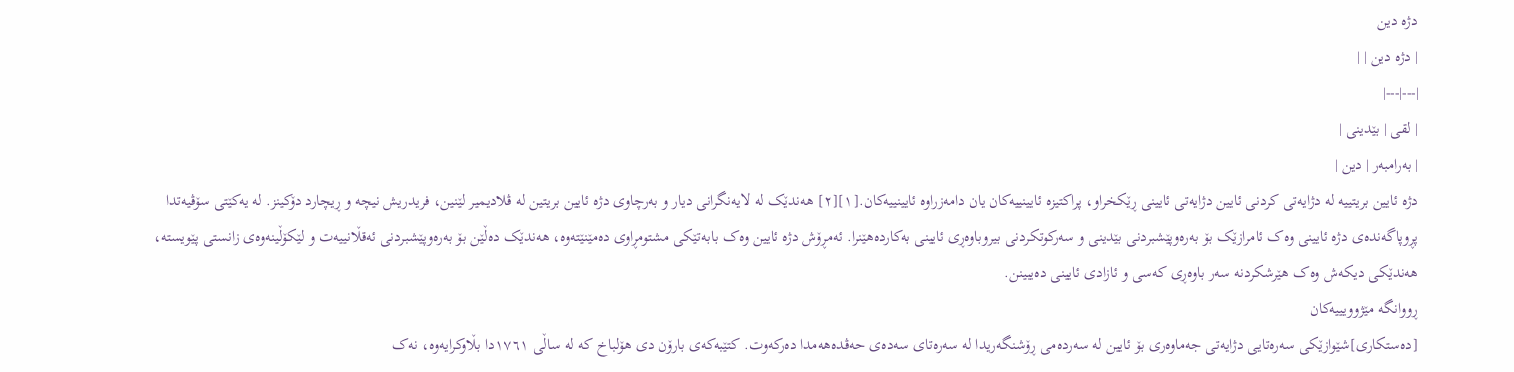دژە دین
| دژە دین | |
|---|---|
| لقی | بێدینی |
| بەرامبەر | دین |
دژە ئایین بریتییە لە دژایەتی کردنی ئایین دژایەتی ئایینی ڕێکخراو، پراکتیزە ئایینییەکان یان دامەزراوە ئایینییەکان.[١][٢] ھەندێک لە لایەنگرانی دیار و بەرچاوی دژە ئایین بریتین لە ڤلادیمیر لێنین، فریدریش نیچە و ڕیچارد دۆکینز. لە یەکێتی سۆڤیەتدا پڕوپاگەندەی دژە ئایینی وەک ئامرازێک بۆ بەرەوپێشبردنی بێدینی و سەرکوتکردنی بیروباوەڕی ئایینی بەکاردەھێنرا. ئەمڕۆش دژە ئایین وەک بابەتێکی مشتومڕاوی دەمێنێتەوە، ھەندێک دەڵێن بۆ بەرەوپێشبردنی ئەقڵانییەت و لێکۆڵینەوەی زانستی پێویستە، ھەندێکی دیکەش وەک ھێرشکردنە سەر باوەڕی کەسی و ئازادی ئایینی دەیبینن.
ڕووانگە مێژوویییەکان
[دەستکاری]شێوازێکی سەرەتایی دژایەتی جەماوەری بۆ ئایین لە سەردەمی ڕۆشنگەریدا لە سەرەتای سەدەی حەڤدەھەمدا دەرکەوت. کتێبەکەی بارۆن دی ھۆلباخ کە لە ساڵی ١٧٦١دا بڵاوکرایەوە، نەک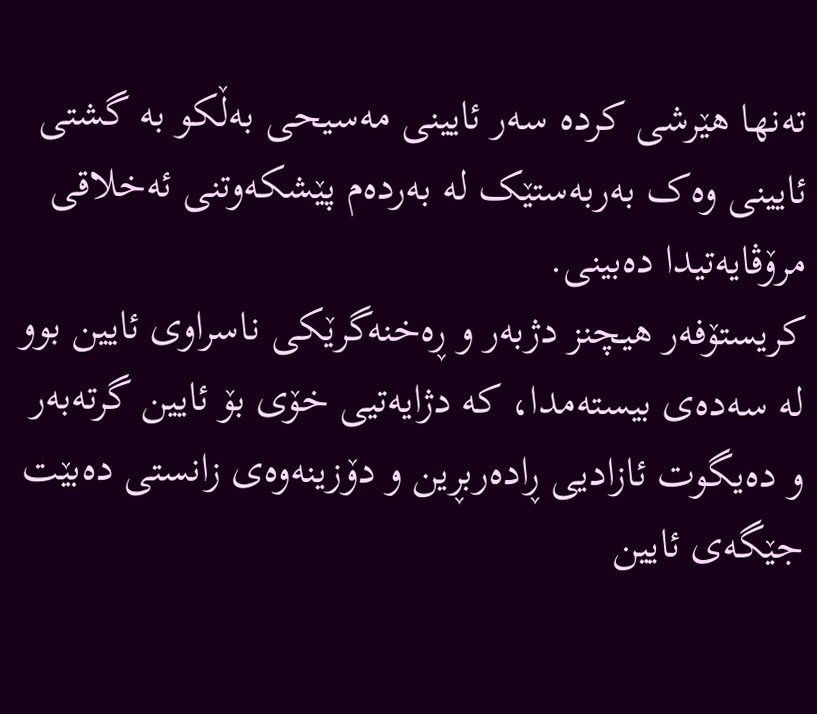تەنھا ھێرشی کردە سەر ئایینی مەسیحی بەڵکو بە گشتی ئایینی وەک بەربەستێک لە بەردەم پێشکەوتنی ئەخلاقی مرۆڤایەتیدا دەبینی.
کریستۆفەر ھیچنز دژبەر و ڕەخنەگرێکی ناسراوی ئایین بوو لە سەدەی بیستەمدا، کە دژایەتیی خۆی بۆ ئایین گرتەبەر و دەیگوت ئازادیی ڕادەربڕین و دۆزینەوەی زانستی دەبێت جێگەی ئایین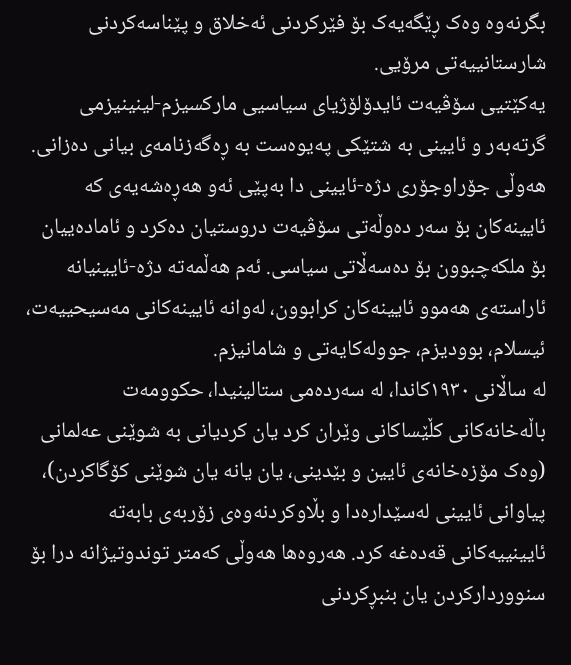بگرنەوە وەک ڕێگەیەک بۆ فێرکردنی ئەخلاق و پێناسەکردنی شارستانییەتی مرۆیی.
یەکێتیی سۆڤیەت ئایدۆلۆژیای سیاسیی مارکسیزم-لینینیزمی گرتەبەر و ئایینی بە شتێکی پەیوەست بە ڕەگەزنامەی بیانی دەزانی. ھەوڵی جۆراوجۆری دژە-ئایینی دا بەپێی ئەو ھەڕەشەیەی کە ئایینەکان بۆ سەر دەوڵەتی سۆڤیەت دروستیان دەکرد و ئامادەییان بۆ ملکەچبوون بۆ دەسەڵاتی سیاسی. ئەم ھەڵمەتە دژە-ئایینیانە ئاراستەی ھەموو ئایینەکان کرابوون، لەوانە ئایینەکانی مەسیحییەت، ئیسلام، بوودیزم، جوولەکایەتی و شامانیزم.
لە ساڵانی ١٩٣٠کاندا، لە سەردەمی ستالینیدا، حکوومەت باڵەخانەکانی کڵێساکانی وێران کرد یان کردیانی بە شوێنی عەلمانی (وەک مۆزەخانەی ئایین و بێدینی، یان یانە یان شوێنی کۆگاکردن)، پیاوانی ئایینی لەسێدارەدا و بڵاوکردنەوەی زۆربەی بابەتە ئایینییەکانی قەدەغە کرد. ھەروەھا ھەوڵی کەمتر توندوتیژانە درا بۆ سنووردارکردن یان بنبڕکردنی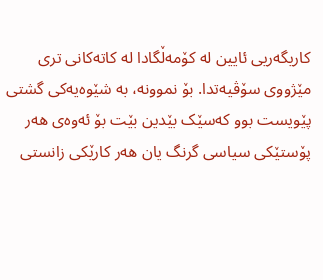کاریگەریی ئایین لە کۆمەڵگادا لە کاتەکانی تری مێژووی سۆڤیەتدا. بۆ نموونە، بە شێوەیەکی گشتی پێویست بوو کەسێک بێدین بێت بۆ ئەوەی ھەر پۆستێکی سیاسی گرنگ یان ھەر کارێکی زانستی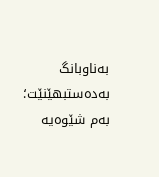بەناوبانگ بەدەستبھێنێت؛ بەم شێوەیە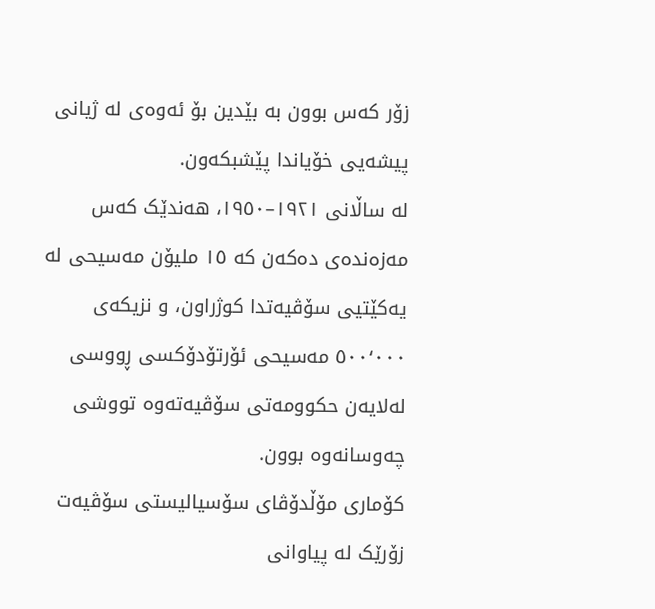زۆر کەس بوون بە بێدین بۆ ئەوەی لە ژیانی پیشەیی خۆیاندا پێشبکەون.
لە ساڵانی ١٩٢١–١٩٥٠، ھەندێک کەس مەزەندەی دەکەن کە ١٥ ملیۆن مەسیحی لە یەکێتیی سۆڤیەتدا کوژراون، و نزیکەی ٥٠٠٬٠٠٠ مەسیحی ئۆرتۆدۆکسی ڕووسی لەلایەن حکوومەتی سۆڤیەتەوە تووشی چەوسانەوە بوون.
کۆماری مۆڵدۆڤای سۆسیالیستی سۆڤیەت زۆرێک لە پیاوانی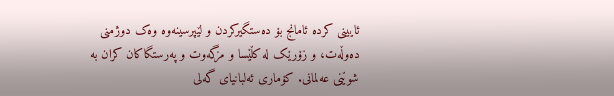ئایینی کردە ئامانج بۆ دەستگیرکردن و لێپرسینەوە وەک دوژمنی دەوڵەت، و زۆرێک لە کڵێسا و مزگەوت و پەرستگاکان کران بە شوێنی عەلمانی. کۆماری ئەلبانیای گەلی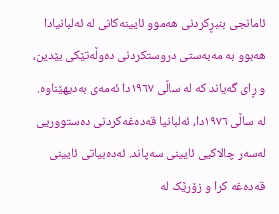ئامانجی بنبڕکردنی ھەموو ئایینەکانی لە ئەلبانیادا ھەبوو بە مەبەستی دروستکردنی دەوڵەتێکی بێدین، و ڕای گەیاند کە لە ساڵی ١٩٦٧دا ئەمەی بەدیھێناوە. لە ساڵی ١٩٧٦دا، ئەلبانیا قەدەغەکردنی دەستووریی لەسەر چالاکیی ئایینی سەپاند. ئەدەبیاتی ئایینی قەدەغە کرا و زۆرێک لە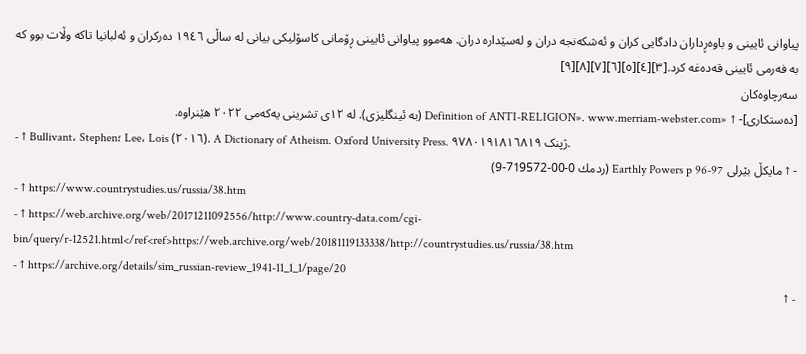پیاوانی ئایینی و باوەڕداران دادگایی کران و ئەشکەنجە دران و لەسێدارە دران. ھەموو پیاوانی ئایینی ڕۆمانی کاسۆلیکی بیانی لە ساڵی ١٩٤٦ دەرکران و ئەلبانیا تاکە وڵات بوو کە بە فەرمی ئایینی قەدەغە کرد.[٣][٤][٥][٦][٧][٨][٩]
سەرچاوەکان
[دەستکاری]- ↑ «Definition of ANTI-RELIGION». www.merriam-webster.com (بە ئینگلیزی). لە ١٢ی تشرینی یەکەمی ٢٠٢٢ ھێنراوە.
- ↑ Bullivant، Stephen؛ Lee، Lois (٢٠١٦). A Dictionary of Atheism. Oxford University Press. ژپنک ٩٧٨٠١٩١٨١٦٨١٩.
- ↑ مایکڵ بێرلی Earthly Powers p 96-97 (ردمك 0-00-719572-9)
- ↑ https://www.countrystudies.us/russia/38.htm
- ↑ https://web.archive.org/web/20171211092556/http://www.country-data.com/cgi-bin/query/r-12521.html</ref<ref>https://web.archive.org/web/20181119133338/http://countrystudies.us/russia/38.htm
- ↑ https://archive.org/details/sim_russian-review_1941-11_1_1/page/20
- ↑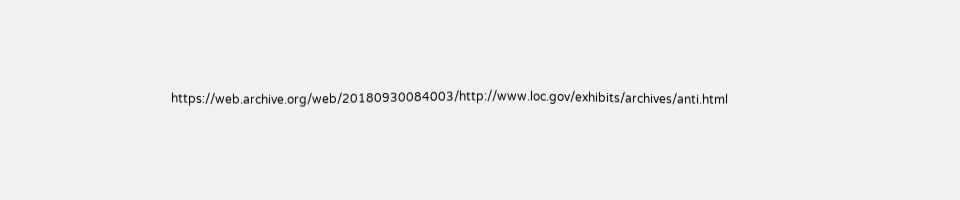https://web.archive.org/web/20180930084003/http://www.loc.gov/exhibits/archives/anti.html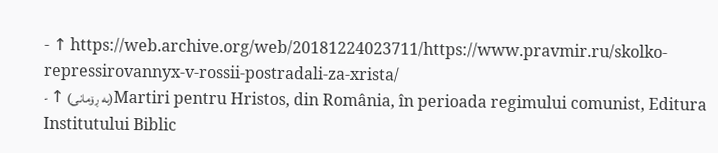- ↑ https://web.archive.org/web/20181224023711/https://www.pravmir.ru/skolko-repressirovannyx-v-rossii-postradali-za-xrista/
- ↑ (بە ڕۆمانی)Martiri pentru Hristos, din România, în perioada regimului comunist, Editura Institutului Biblic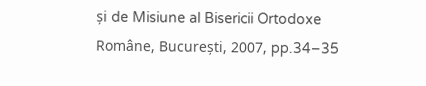și de Misiune al Bisericii Ortodoxe Române, București, 2007, pp.34–35